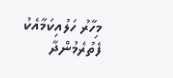މިހާރު ހަލުއިކަމާއެކު ފެތުރެމުންދާ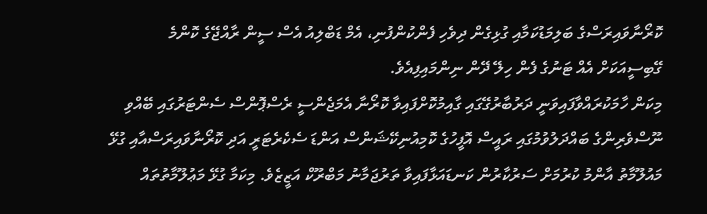ކޮރޯނާވައިރަސްގެ ބަލިމަޑުކަމާއި ގުޅިގެން ދިވެހި ފެންކުންފުނި، އެމް ޑަބްލިއު އެސް ސީން ރާއްޖޭގެ ކޮންމެ ގޭބިސީއަކަށް އެއް ޓަނުގެ ފެން ހިލޭ ދޭން ނިންމައިފިއެވެ.
މިކަން ހާމަކުރައްވާފައިވަނީ ދަރުބާރުގޭގައި ގާއިމުކޮށްފައިވާ ކޮރޯނާ އެމަޖެންސީ ރެސްޕޮންސް ސެންޓަރުގައި ބޭއްވި ނޫސްވެރިންގެ ބައްދަލުވުމުގައި ރައީސް އޮފީހުގެ ކޮމިއުނިކޭޝަންސް އަންޑަ ސެކެރެޓަރީ އަދި ކޮރޯނާވައިރަސްއާއި ގުޅޭ މައުލޫމާތު އާންމު ކުރުމަށް ސަރުކާރުން ކަނޑައަޅާފައިވާ ތަރުޖަމާނު މަބްރޫކް އަޒީޒެވެ. މިކަމާ ގުޅޭ މަޢުލޫމާތުތައް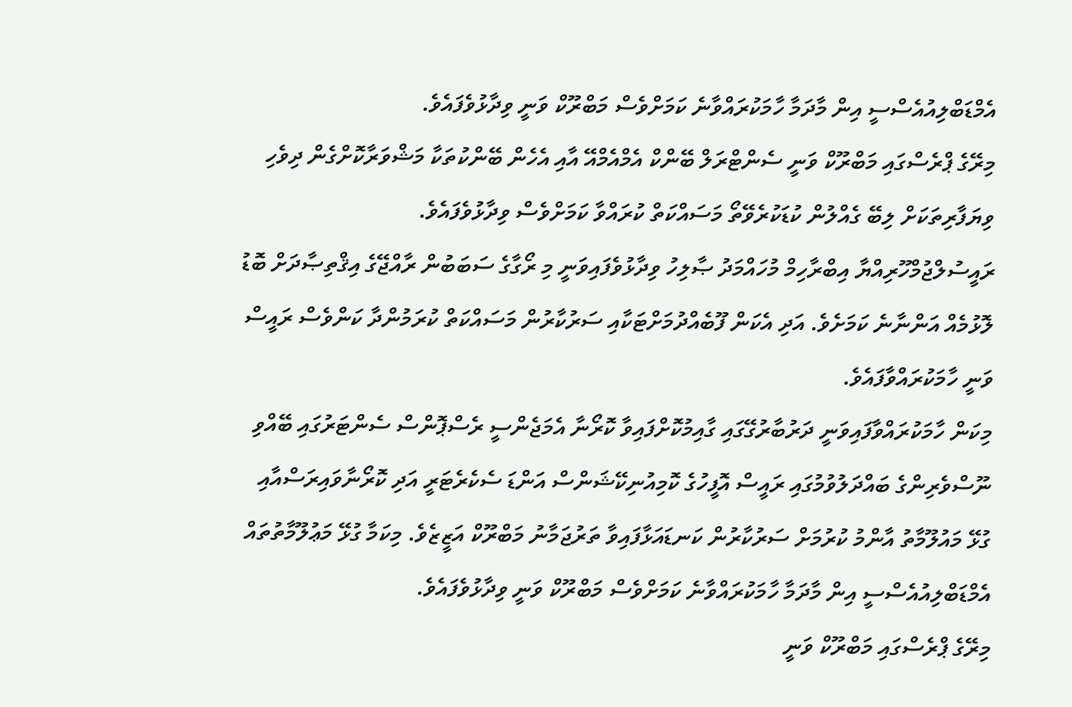އެމްޑަބްލިއުއެސްސީ އިން މާދަމާ ހާމަކުރައްވާނެ ކަމަށްވެސް މަބްރޫކް ވަނީ ވިދާޅުވެފައެވެ.
މިރޭގެ ޕްރެސްގައި މަބްރޫކް ވަނީ ސެންޓްރަލް ބޭންކް އެމްއެމްއޭ އާއި އެހެން ބޭންކުތަކާ މަޝްވަރާކޮށްގެން ދިވެހި ވިޔަފާރިތަކަށް ލިބޭ ގެއްލުން ކުޑަކުރެވޭތޯ މަސައްކަތް ކުރައްވާ ކަމަށްވެސް ވިދާޅުވެފައެވެ.
ރައީސުލްޖުމްހޫރިއްޔާ އިބްރާހިމް މުހައްމަދު ޞާލިހު ވިދާޅުވެފައިވަނީ މި ރޯގާގެ ސަބަބުން ރާއްޖޭގެ އިޤްތިޞާދަށް ބޮޑު ލޮޅުމެއް އަންނާނެ ކަމަށެވެ. އަދި އެކަން ފޫބެއްދުމަށްޓަކާއި ސަރުކާރުން މަސައްކަތް ކުރަމުންދާ ކަންވެސް ރައީސް ވަނީ ހާމަކުރައްވާފައެވެ.
މިކަން ހާމަކުރައްވާފައިވަނީ ދަރުބާރުގޭގައި ގާއިމުކޮށްފައިވާ ކޮރޯނާ އެމަޖެންސީ ރެސްޕޮންސް ސެންޓަރުގައި ބޭއްވި ނޫސްވެރިންގެ ބައްދަލުވުމުގައި ރައީސް އޮފީހުގެ ކޮމިއުނިކޭޝަންސް އަންޑަ ސެކެރެޓަރީ އަދި ކޮރޯނާވައިރަސްއާއި ގުޅޭ މައުލޫމާތު އާންމު ކުރުމަށް ސަރުކާރުން ކަނޑައަޅާފައިވާ ތަރުޖަމާނު މަބްރޫކް އަޒީޒެވެ. މިކަމާ ގުޅޭ މަޢުލޫމާތުތައް އެމްޑަބްލިއުއެސްސީ އިން މާދަމާ ހާމަކުރައްވާނެ ކަމަށްވެސް މަބްރޫކް ވަނީ ވިދާޅުވެފައެވެ.
މިރޭގެ ޕްރެސްގައި މަބްރޫކް ވަނީ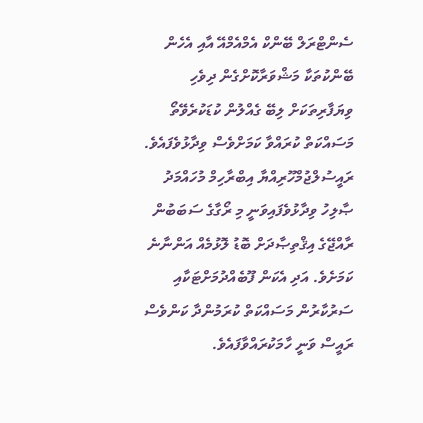ސެންޓްރަލް ބޭންކް އެމްއެމްއޭ އާއި އެހެން ބޭންކުތަކާ މަޝްވަރާކޮށްގެން ދިވެހި ވިޔަފާރިތަކަށް ލިބޭ ގެއްލުން ކުޑަކުރެވޭތޯ މަސައްކަތް ކުރައްވާ ކަމަށްވެސް ވިދާޅުވެފައެވެ.
ރައީސުލްޖުމްހޫރިއްޔާ އިބްރާހިމް މުހައްމަދު ޞާލިހު ވިދާޅުވެފައިވަނީ މި ރޯގާގެ ސަބަބުން ރާއްޖޭގެ އިޤްތިޞާދަށް ބޮޑު ލޮޅުމެއް އަންނާނެ ކަމަށެވެ. އަދި އެކަން ފޫބެއްދުމަށްޓަކާއި ސަރުކާރުން މަސައްކަތް ކުރަމުންދާ ކަންވެސް ރައީސް ވަނީ ހާމަކުރައްވާފައެވެ.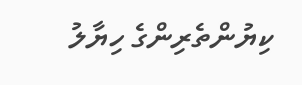ކިޔުންތެރިންގެ ހިޔާލު